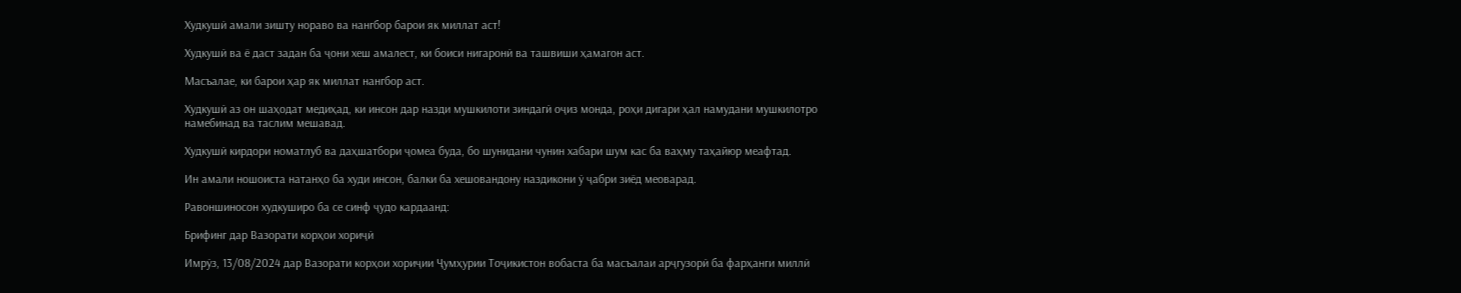Худкушӣ амали зишту нораво ва нангбор барои як миллат аст!

Худкушӣ ва ё даст задан ба ҷони хеш амалест, ки боиси нигаронӣ ва ташвиши ҳамагон аст.

Масъалае, ки барои ҳар як миллат нангбор аст.

Худкушӣ аз он шаҳодат медиҳад, ки инсон дар назди мушкилоти зиндагӣ оҷиз монда, роҳи дигари ҳал намудани мушкилотро намебинад ва таслим мешавад.

Худкушӣ кирдори номатлуб ва даҳшатбори ҷомеа буда, бо шунидани чунин хабари шум кас ба ваҳму таҳайюр меафтад.

Ин амали ношоиста натанҳо ба худи инсон, балки ба хешовандону наздикони ӯ ҷабри зиёд меоварад.

Равоншиносон худкуширо ба се синф ҷудо кардаанд:

Брифинг дар Вазорати корҳои хориҷӣ

Имрӯз, 13/08/2024 дар Вазорати корҳои хориҷии Ҷумҳурии Тоҷикистон вобаста ба масъалаи арҷгузорӣ ба фарҳанги миллӣ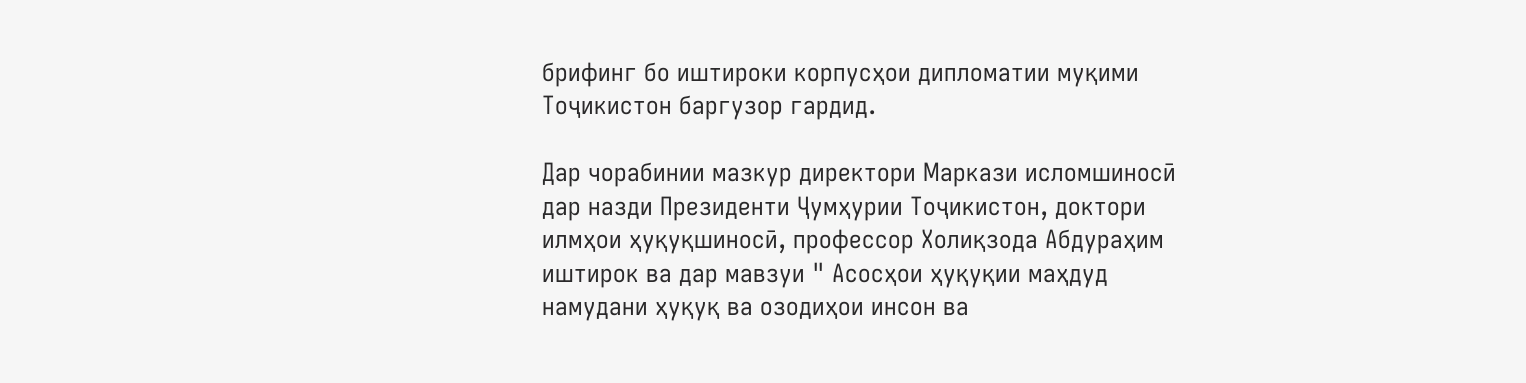брифинг бо иштироки корпусҳои дипломатии муқими Тоҷикистон баргузор гардид.

Дар чорабинии мазкур директори Маркази исломшиносӣ дар назди Президенти Ҷумҳурии Тоҷикистон, доктори илмҳои ҳуқуқшиносӣ, профессор Холиқзода Абдураҳим иштирок ва дар мавзуи " Асосҳои ҳуқуқии маҳдуд намудани ҳуқуқ ва озодиҳои инсон ва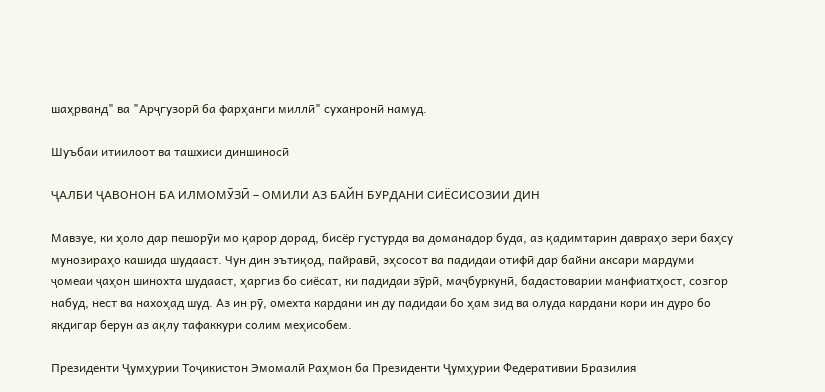шаҳрванд" ва "Арҷгузорӣ ба фарҳанги миллӣ" суханронӣ намуд.

Шуъбаи итиилоот ва ташхиси диншиносӣ

ҶАЛБИ ҶАВОНОН БА ИЛМОМӮЗӢ – ОМИЛИ АЗ БАЙН БУРДАНИ СИЁСИСОЗИИ ДИН

Мавзуе, ки ҳоло дар пешорӯи мо қарор дорад, бисёр густурда ва доманадор буда, аз қадимтарин давраҳо зери баҳсу мунозираҳо кашида шудааст. Чун дин эътиқод, пайравӣ, эҳсосот ва падидаи отифӣ дар байни аксари мардуми ҷомеаи ҷаҳон шинохта шудааст, ҳаргиз бо сиёсат, ки падидаи зӯрӣ, маҷбуркунӣ, бадастоварии манфиатҳост, созгор набуд, нест ва нахоҳад шуд. Аз ин рӯ, омехта кардани ин ду падидаи бо ҳам зид ва олуда кардани кори ин дуро бо якдигар берун аз ақлу тафаккури солим меҳисобем.

Президенти Ҷумҳурии Тоҷикистон Эмомалӣ Раҳмон ба Президенти Ҷумҳурии Федеративии Бразилия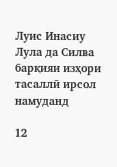Луис Инасиу Лула да Силва барқияи изҳори тасаллӣ ирсол намуданд

12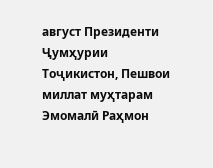август Президенти Ҷумҳурии Тоҷикистон, Пешвои миллат муҳтарам Эмомалӣ Раҳмон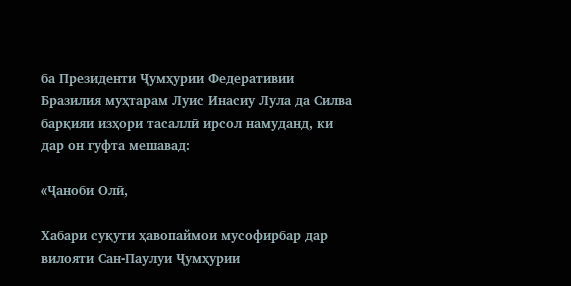ба Президенти Ҷумҳурии Федеративии Бразилия муҳтарам Луис Инасиу Лула да Силва барқияи изҳори тасаллӣ ирсол намуданд, ки дар он гуфта мешавад:

«Ҷаноби Олӣ,

Хабари суқути ҳавопаймои мусофирбар дар вилояти Сан-Паулуи Ҷумҳурии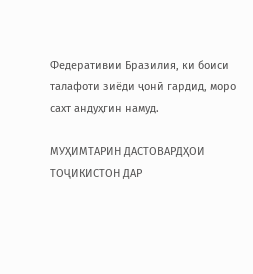Федеративии Бразилия, ки боиси талафоти зиёди ҷонӣ гардид, моро сахт андуҳгин намуд.

МУҲИМТАРИН ДАСТОВАРДҲОИ ТОҶИКИСТОН ДАР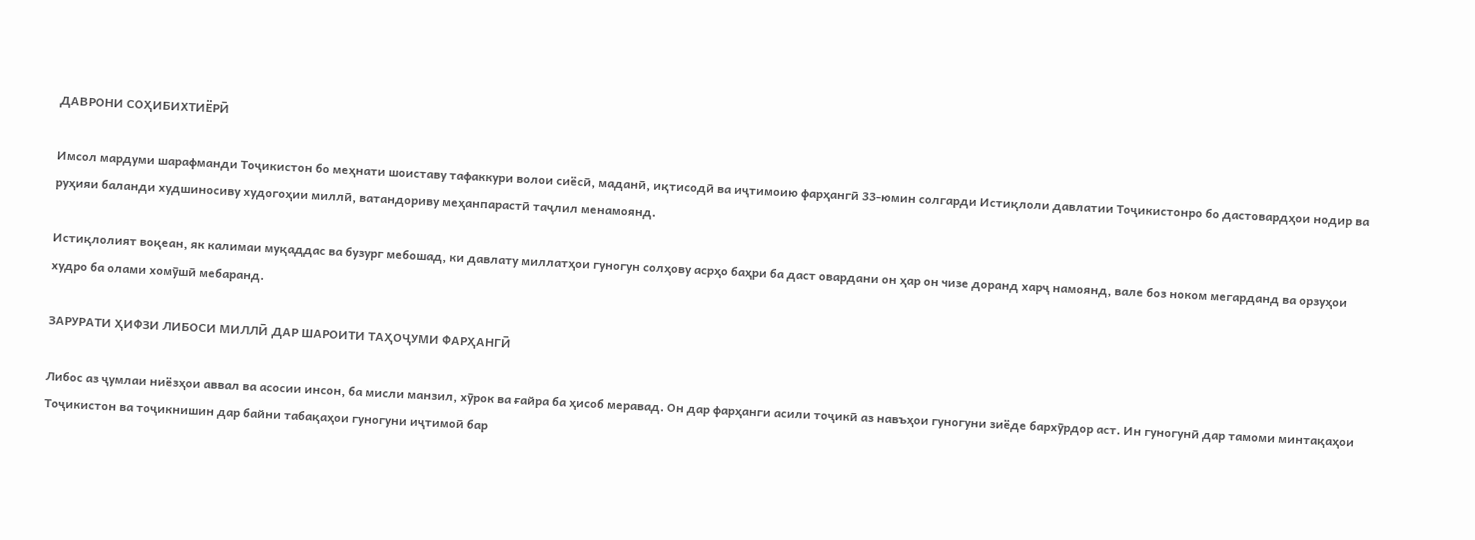ДАВРОНИ СОҲИБИХТИЁРӢ

Имсол мардуми шарафманди Тоҷикистон бо меҳнати шоиставу тафаккури волои сиёсӣ, маданӣ, иқтисодӣ ва иҷтимоию фарҳангӣ 33-юмин солгарди Истиқлоли давлатии Тоҷикистонро бо дастовардҳои нодир ва руҳияи баланди худшиносиву худогоҳии миллӣ, ватандориву меҳанпарастӣ таҷлил менамоянд.

Истиқлолият воқеан, як калимаи муқаддас ва бузург мебошад, ки давлату миллатҳои гуногун солҳову асрҳо баҳри ба даст овардани он ҳар он чизе доранд харҷ намоянд, вале боз ноком мегарданд ва орзуҳои худро ба олами хомӯшӣ мебаранд.

ЗАРУРАТИ ҲИФЗИ ЛИБОСИ МИЛЛӢ ДАР ШАРОИТИ ТАҲОҶУМИ ФАРҲАНГӢ

Либос аз ҷумлаи ниёзҳои аввал ва асосии инсон, ба мисли манзил, хӯрок ва ғайра ба ҳисоб меравад. Он дар фарҳанги асили тоҷикӣ аз навъҳои гуногуни зиёде бархӯрдор аст. Ин гуногунӣ дар тамоми минтақаҳои Тоҷикистон ва тоҷикнишин дар байни табақаҳои гуногуни иҷтимоӣ бар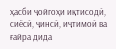ҳасби ҷойгоҳи иқтисодӣ, сиёсӣ, ҷинсӣ, иҷтимоӣ ва ғайра дида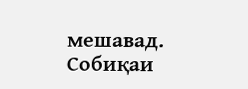мешавад. Собиқаи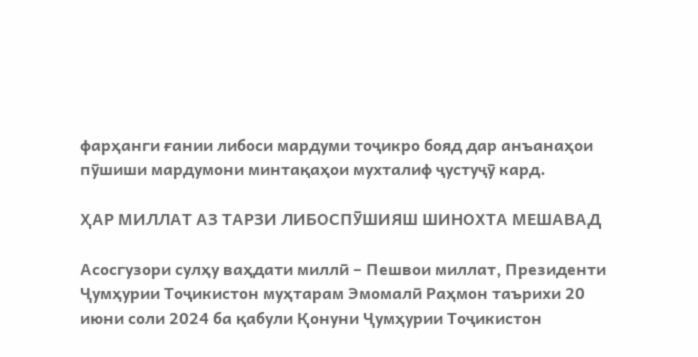фарҳанги ғании либоси мардуми тоҷикро бояд дар анъанаҳои пӯшиши мардумони минтақаҳои мухталиф ҷустуҷӯ кард.

ҲАР МИЛЛАТ АЗ ТАРЗИ ЛИБОСПӮШИЯШ ШИНОХТА МЕШАВАД

Асосгузори сулҳу ваҳдати миллӣ – Пешвои миллат, Президенти Ҷумҳурии Тоҷикистон муҳтарам Эмомалӣ Раҳмон таърихи 20 июни соли 2024 ба қабули Қонуни Ҷумҳурии Тоҷикистон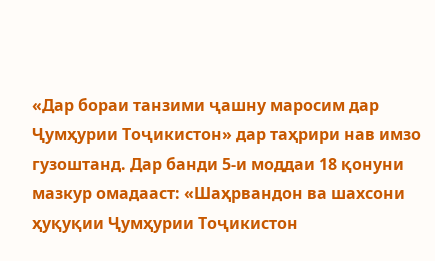«Дар бораи танзими ҷашну маросим дар Ҷумҳурии Тоҷикистон» дар таҳрири нав имзо гузоштанд. Дар банди 5-и моддаи 18 қонуни мазкур омадааст: «Шаҳрвандон ва шахсони ҳуқуқии Ҷумҳурии Тоҷикистон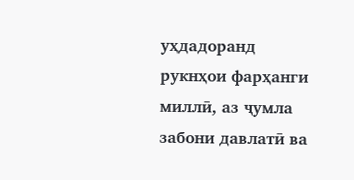уҳдадоранд рукнҳои фарҳанги миллӣ, аз ҷумла забони давлатӣ ва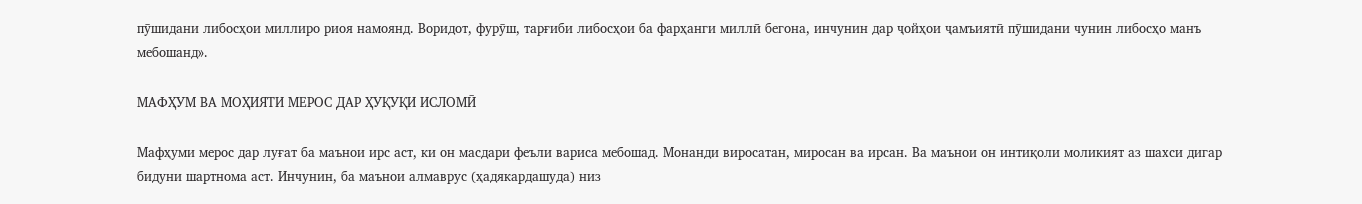пӯшидани либосҳои миллиро риоя намоянд. Воридот, фурӯш, тарғиби либосҳои ба фарҳанги миллӣ бегона, инчунин дар ҷойҳои ҷамъиятӣ пӯшидани чунин либосҳо манъ мебошанд».

МАФҲУМ ВА МОҲИЯТИ МЕРОС ДАР ҲУҚУҚИ ИСЛОМӢ

Мафҳуми мерос дар луғат ба маънои ирс аст, ки он масдари феъли вариса мебошад. Монанди виросатан, миросан ва ирсан. Ва маънои он интиқоли моликият аз шахси дигар бидуни шартнома аст. Инчунин, ба маънои алмаврус (ҳадякардашуда) низ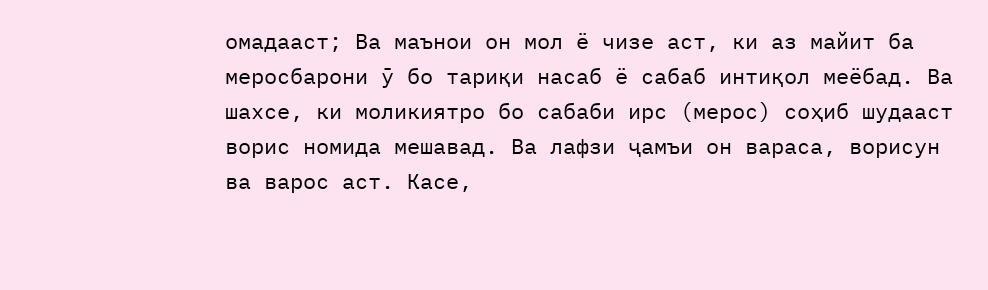омадааст; Ва маънои он мол ё чизе аст, ки аз майит ба меросбарони ӯ бо тариқи насаб ё сабаб интиқол меёбад. Ва шахсе, ки моликиятро бо сабаби ирс (мерос) соҳиб шудааст ворис номида мешавад. Ва лафзи ҷамъи он вараса, ворисун ва варос аст. Касе,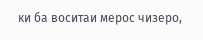ки ба воситаи мерос чизеро,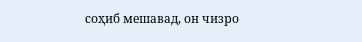соҳиб мешавад, он чизро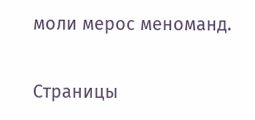моли мерос меноманд.

Страницы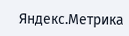Яндекс.Метрика